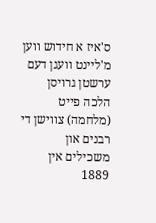ס'איז א חידוש ווען מ'ליינט וועגן דעם ערשטן גרויסן הלכה פייט (מלחמה) צווישן די רבנים און משכילים אין 1889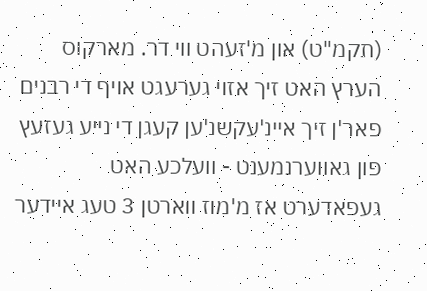(תקמ"ט) און מ'זעהט ווי דר. מארקוס הערץ האט זיך אזוי גערעגט אויף די רבנים פאר'ן זיך איינ'עקשנ'ען קעגן די נייע געזעץ פון גאווערנמענט - וועלכע האט געפאדערט אז מ'מוז ווארטן 3 טעג איידער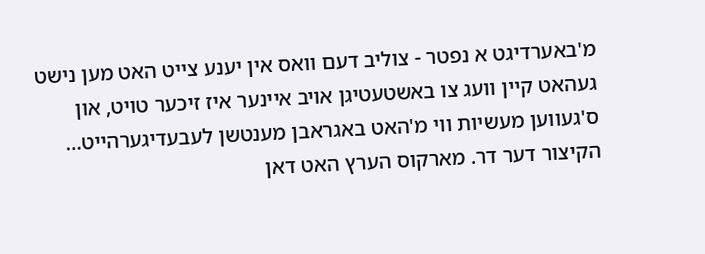מ'באערדיגט א נפטר - צוליב דעם וואס אין יענע צייט האט מען נישט געהאט קיין וועג צו באשטעטיגן אויב איינער איז זיכער טויט, און ס'געווען מעשיות ווי מ'האט באגראבן מענטשן לעבעדיגערהייט…
הקיצור דער דר. מארקוס הערץ האט דאן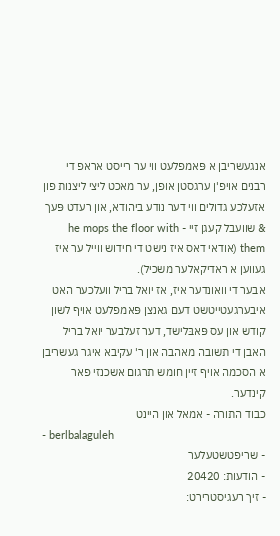אנגעשריבן א פּאמפלעט ווי ער רייסט אראפ די רבנים אויפ'ן ערגסטן אופן, ער מאכט ליצי ליצנות פון אזעלכע גדולים ווי דער נודע ביהודא, און רעדט פּעך & שוועבל קעגן זיי - he mops the floor with them (אודאי דאס איז נישט די חידוש ווייל ער איז געווען א ראדיקאלער משכיל).
אבער די וואונדער איז, אז יואל בריל וועלכער האט איבערגעטייטשט דעם גאנצן פּאמפלעט אויף לשון קודש און עס פּאבּלישד, דער זעלבער יואל בריל האבן די תשובה מאהבה און ר' עקיבא איגר געשריבן א הסכמה אויף זיין חומש תרגום אשכנזי פאר קינדער.
כבוד התורה - אמאל און היינט
- berlbalaguleh
- שריפטשטעלער
- הודעות: 20420
- זיך רעגיסטרירט: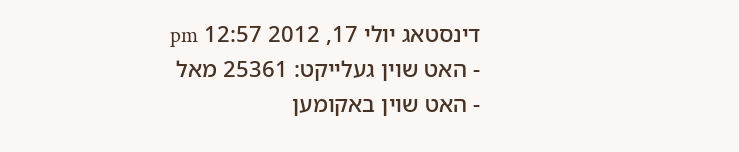דינסטאג יולי 17, 2012 12:57 pm
- האט שוין געלייקט: 25361 מאל
- האט שוין באקומען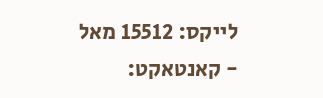לייקס: 15512 מאל
- קאנטאקט: